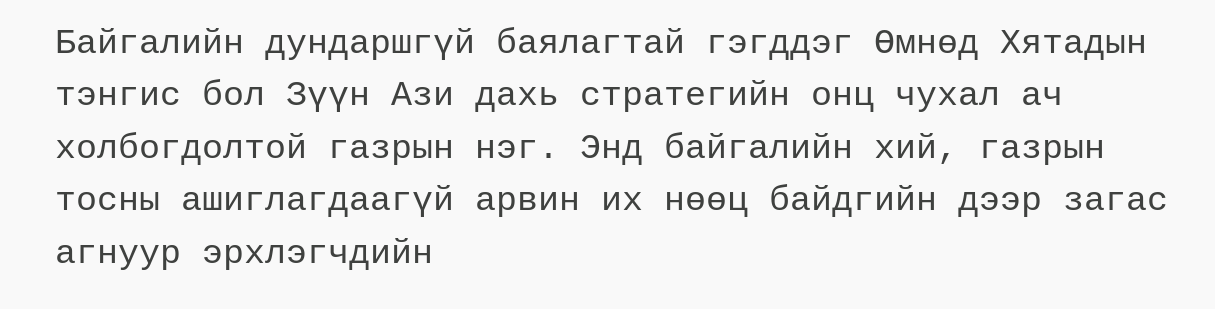Байгалийн дундаршгүй баялагтай гэгддэг Өмнөд Хятадын тэнгис бол Зүүн Ази дахь стратегийн онц чухал ач холбогдолтой газрын нэг. Энд байгалийн хий, газрын тосны ашиглагдаагүй арвин их нөөц байдгийн дээр загас агнуур эрхлэгчдийн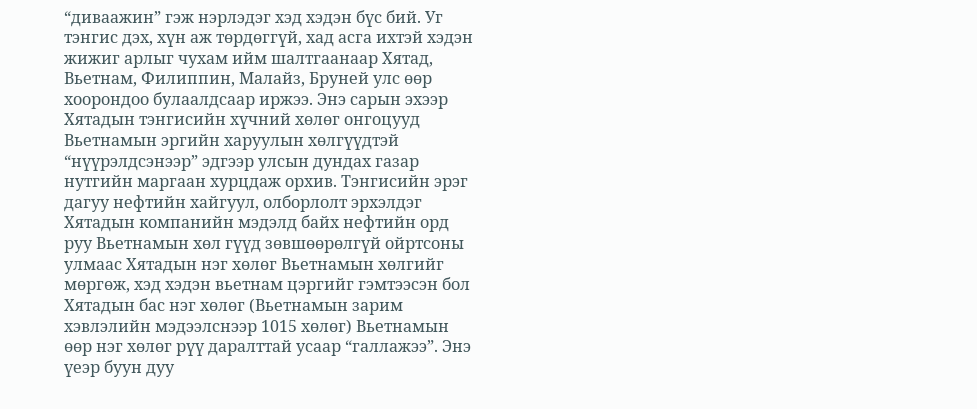“диваажин” гэж нэрлэдэг хэд хэдэн бүс бий. Уг тэнгис дэх, хүн аж төрдөггүй, хад асга ихтэй хэдэн жижиг арлыг чухам ийм шалтгаанаар Хятад, Вьетнам, Филиппин, Малайз, Бруней улс өөр хоорондоо булаалдсаар иржээ. Энэ сарын эхээр Хятадын тэнгисийн хүчний хөлөг онгоцууд Вьетнамын эргийн харуулын хөлгүүдтэй “нүүрэлдсэнээр” эдгээр улсын дундах газар нутгийн маргаан хурцдаж орхив. Тэнгисийн эрэг дагуу нефтийн хайгуул, олборлолт эрхэлдэг Хятадын компанийн мэдэлд байх нефтийн орд руу Вьетнамын хөл гүүд зөвшөөрөлгүй ойртсоны улмаас Хятадын нэг хөлөг Вьетнамын хөлгийг мөргөж, хэд хэдэн вьетнам цэргийг гэмтээсэн бол Хятадын бас нэг хөлөг (Вьетнамын зарим хэвлэлийн мэдээлснээр 1015 хөлөг) Вьетнамын өөр нэг хөлөг рүү даралттай усаар “галлажээ”. Энэ үеэр буун дуу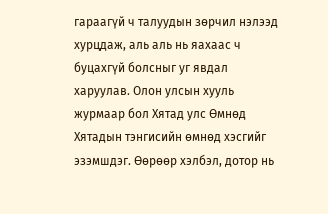гараагүй ч талуудын зөрчил нэлээд хурцдаж, аль аль нь яахаас ч буцахгүй болсныг уг явдал харуулав. Олон улсын хууль журмаар бол Хятад улс Өмнөд Хятадын тэнгисийн өмнөд хэсгийг эзэмшдэг. Өөрөөр хэлбэл, дотор нь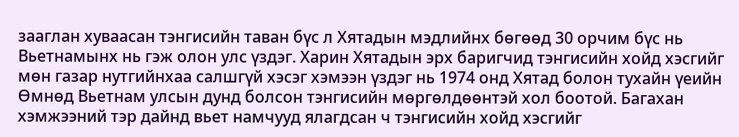зааглан хуваасан тэнгисийн таван бүс л Хятадын мэдлийнх бөгөөд 30 орчим бүс нь Вьетнамынх нь гэж олон улс үздэг. Харин Хятадын эрх баригчид тэнгисийн хойд хэсгийг мөн газар нутгийнхаа салшгүй хэсэг хэмээн үздэг нь 1974 онд Хятад болон тухайн үеийн Өмнөд Вьетнам улсын дунд болсон тэнгисийн мөргөлдөөнтэй хол боотой. Багахан хэмжээний тэр дайнд вьет намчууд ялагдсан ч тэнгисийн хойд хэсгийг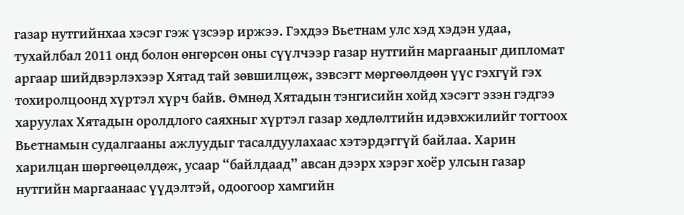газар нутгийнхаа хэсэг гэж үзсээр иржээ. Гэхдээ Вьетнам улс хэд хэдэн удаа, тухайлбал 2011 онд болон өнгөрсөн оны сүүлчээр газар нутгийн маргааныг дипломат аргаар шийдвэрлэхээр Хятад тай зөвшилцөж, зэвсэгт мөргөөлдөөн үүс гэхгүй гэх тохиролцоонд хүртэл хүрч байв. Өмнөд Хятадын тэнгисийн хойд хэсэгт эзэн гэдгээ харуулах Хятадын оролдлого саяхныг хүртэл газар хөдлөлтийн идэвхжилийг тогтоох Вьетнамын судалгааны ажлуудыг тасалдуулахаас хэтэрдэггүй байлаа. Харин харилцан шөргөөцөлдөж, усаар “байлдаад” авсан дээрх хэрэг хоёр улсын газар нутгийн маргаанаас үүдэлтэй, одоогоор хамгийн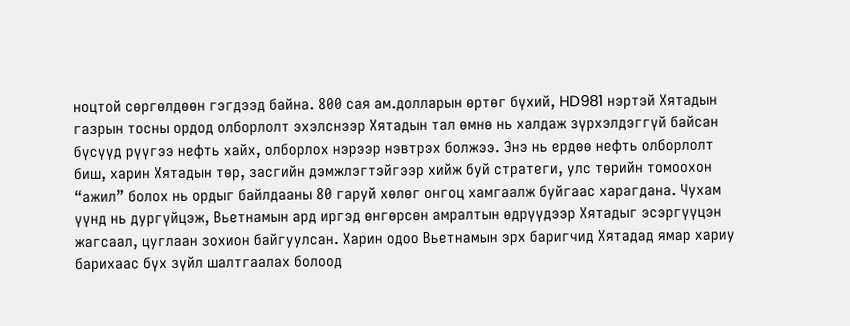ноцтой сөргөлдөөн гэгдээд байна. 800 сая ам.долларын өртөг бүхий, HD981 нэртэй Хятадын газрын тосны ордод олборлолт эхэлснээр Хятадын тал өмнө нь халдаж зүрхэлдэггүй байсан бүсүүд рүүгээ нефть хайх, олборлох нэрээр нэвтрэх болжээ. Энэ нь ердөө нефть олборлолт биш, харин Хятадын төр, засгийн дэмжлэгтэйгээр хийж буй стратеги, улс төрийн томоохон “ажил” болох нь ордыг байлдааны 80 гаруй хөлөг онгоц хамгаалж буйгаас харагдана. Чухам үүнд нь дургүйцэж, Вьетнамын ард иргэд өнгөрсөн амралтын өдрүүдээр Хятадыг эсэргүүцэн жагсаал, цуглаан зохион байгуулсан. Харин одоо Вьетнамын эрх баригчид Хятадад ямар хариу барихаас бүх зүйл шалтгаалах болоод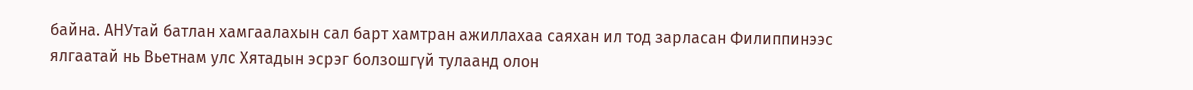байна. АНУтай батлан хамгаалахын сал барт хамтран ажиллахаа саяхан ил тод зарласан Филиппинээс ялгаатай нь Вьетнам улс Хятадын эсрэг болзошгүй тулаанд олон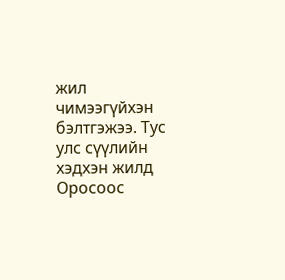жил чимээгүйхэн бэлтгэжээ. Тус улс сүүлийн хэдхэн жилд Оросоос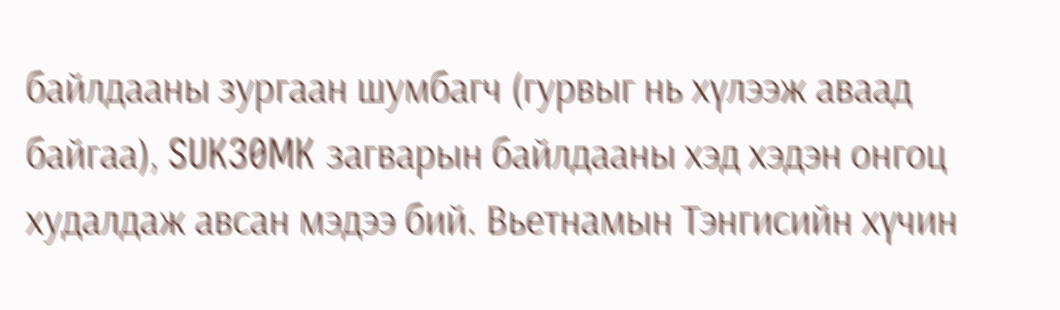байлдааны зургаан шумбагч (гурвыг нь хүлээж аваад байгаа), SUK30MK загварын байлдааны хэд хэдэн онгоц худалдаж авсан мэдээ бий. Вьетнамын Тэнгисийн хүчин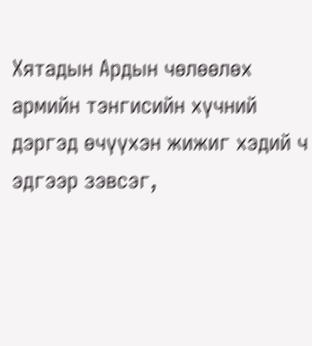Хятадын Ардын чөлөөлөх армийн тэнгисийн хүчний дэргэд өчүүхэн жижиг хэдий ч эдгээр зэвсэг,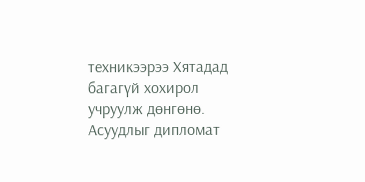техникээрээ Хятадад багагүй хохирол учруулж дөнгөнө. Асуудлыг дипломат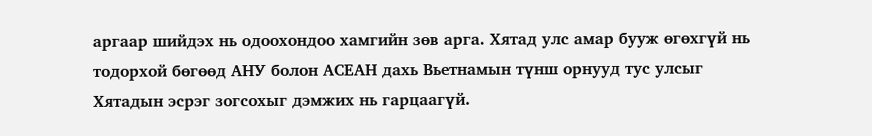аргаар шийдэх нь одоохондоо хамгийн зөв арга. Хятад улс амар бууж өгөхгүй нь тодорхой бөгөөд АНУ болон АСЕАН дахь Вьетнамын түнш орнууд тус улсыг Хятадын эсрэг зогсохыг дэмжих нь гарцаагүй.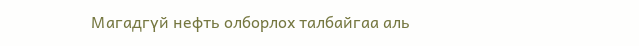Магадгүй нефть олборлох талбайгаа аль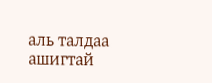аль талдаа ашигтай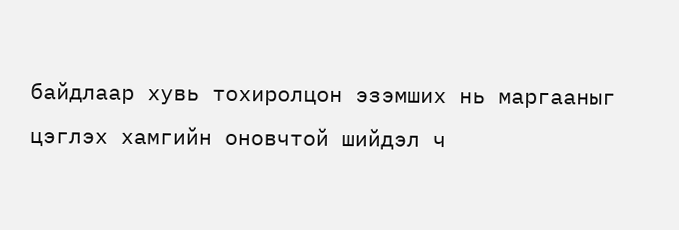байдлаар хувь тохиролцон эзэмших нь маргааныг цэглэх хамгийн оновчтой шийдэл ч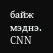байж мэднэ. CNN